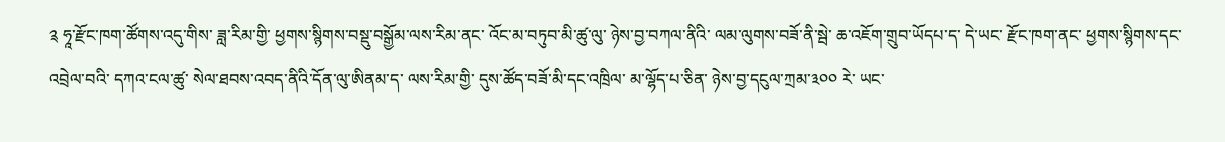༉ ཧཱ་རྫོང་ཁག་ཚོགས་འདུ་གིས་ ཟླ་རིམ་གྱི་ ཕྱགས་སྙིགས་བསྡུ་བསྒྱོམ་ལས་རིམ་ནང་ འོང་མ་བཏུབ་མི་ཚུ་ལུ་ ཉེས་བྱ་བཀལ་ནིའི་ ལམ་ལུགས་བཟོ་ནི་སྦེ་ ཆ་འཇོག་གྲུབ་ཡོདཔ་ད་ དེ་ཡང་ རྫོང་ཁག་ནང་ ཕྱགས་སྙིགས་དང་འབྲེལ་བའི་ དཀའ་ངལ་ཚུ་ སེལ་ཐབས་འབད་ནིའི་དོན་ལུ་ཨིནམ་ད་ ལས་རིམ་གྱི་ དུས་ཚོད་བཟོ་མི་དང་འཁྲིལ་ མ་ལྷོད་པ་ཅིན་ ཉེས་བྱ་དངུལ་ཀྲམ་༣༠༠ རེ་ ཡང་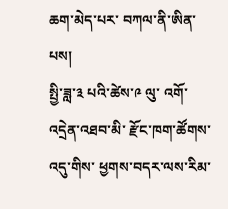ཆག་མེད་པར་ བཀལ་ནི་ཨིན་པས།
སྤྱི་ཟླ་༣ པའི་ཚེས་༩ ལུ་ འགོ་འདྲེན་འཐབ་མི་ རྫོང་ཁག་ཚོགས་འདུ་གིས་ ཕྱགས་བདར་ལས་རིམ་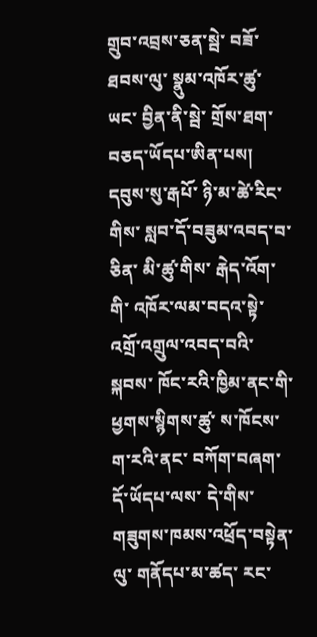གྲུབ་འབྲས་ཅན་སྦེ་ བཟོ་ཐབས་ལུ་ སྣུམ་འཁོར་ཚུ་ཡང་ བྱིན་ནི་སྦེ་ གྲོས་ཐག་བཅད་ཡོདཔ་ཨིན་པས།
དབུས་སུ་རྒཔོ་ ཉི་མ་ཚེ་རིང་གིས་ སླབ་དོ་བཟུམ་འབད་བ་ཅིན་ མི་ཚུ་གིས་ རྒེད་འོག་གི་ འཁོར་ལམ་བདའ་སྟེ་ འགྲོ་འགྲུལ་འབད་བའི་སྐབས་ ཁོང་རའི་ཁྱིམ་ནང་གི་ ཕྱགས་སྙིགས་ཚུ་ ས་ཁོངས་ག་རའི་ནང་ བཀོག་བཞག་དོ་ཡོདཔ་ལས་ དེ་གིས་ གཟུགས་ཁམས་འཕྲོད་བསྟེན་ལུ་ གནོདཔ་མ་ཚད་ རང་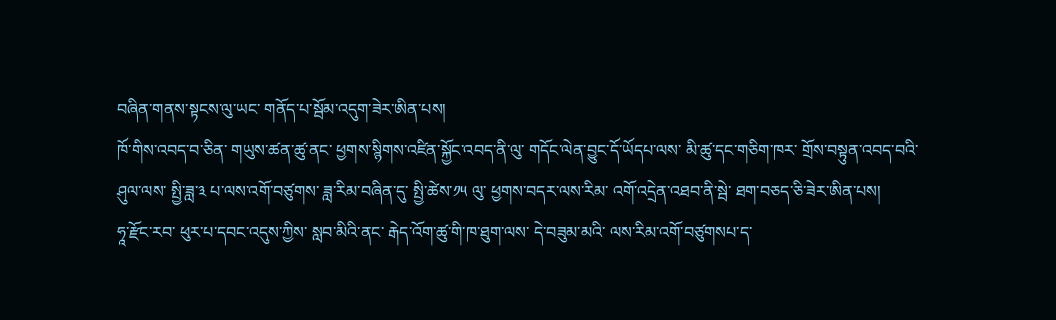བཞིན་གནས་སྟངས་ལུ་ཡང་ གནོད་པ་སྦོམ་འདུག་ཟེར་ཨིན་པས།
ཁོ་གིས་འབད་བ་ཅིན་ གཡུས་ཚན་ཚུ་ནང་ ཕྱགས་སྙིགས་འཛིན་སྐྱོང་འབད་ནི་ལུ་ གདོང་ལེན་བྱུང་དོ་ཡོདཔ་ལས་ མི་ཚུ་དང་གཅིག་ཁར་ གྲོས་བསྟུན་འབད་བའི་ཤུལ་ལས་ སྤྱི་ཟླ་༣ པ་ལས་འགོ་བཙུགས་ ཟླ་རིམ་བཞིན་དུ་ སྤྱི་ཚེས་༡༥ ལུ་ ཕྱགས་བདར་ལས་རིམ་ འགོ་འདྲེན་འཐབ་ནི་སྦེ་ ཐག་བཅད་ཅི་ཟེར་ཨིན་པས།
ཧཱ་རྫོང་རབ་ ཕུར་པ་དབང་འདུས་ཀྱིས་ སླབ་མིའི་ནང་ རྒེད་འོག་ཚུ་གི་ཁ་ཐུག་ལས་ དེ་བཟུམ་མའི་ ལས་རིམ་འགོ་བཙུགསཔ་ད་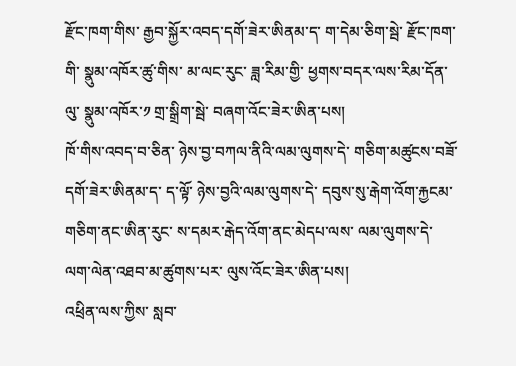རྫོང་ཁག་གིས་ རྒྱབ་སྐྱོར་འབད་དགོ་ཟེར་ཨིནམ་ད་ ག་དེམ་ཅིག་སྦེ་ རྫོང་ཁག་གི་ སྣུམ་འཁོར་ཚུ་གིས་ མ་ལང་རུང་ ཟླ་རིམ་གྱི་ ཕྱགས་བདར་ལས་རིམ་དོན་ལུ་ སྣུམ་འཁོར་༡ གྲ་སྒྲིག་སྦེ་ བཞག་འོང་ཟེར་ཨིན་པས།
ཁོ་གིས་འབད་བ་ཅིན་ ཉེས་བྱ་བཀལ་ནིའི་ལམ་ལུགས་དེ་ གཅིག་མཚུངས་བཟོ་དགོ་ཟེར་ཨིནམ་ད་ ད་ལྟོ་ ཉེས་བྱའི་ལམ་ལུགས་དེ་ དབུས་སུ་རྒེག་འོག་རྐྱངམ་གཅིག་ནང་ཨིན་རུང་ ས་དམར་རྒེད་འོག་ནང་མེདཔ་ལས་ ལམ་ལུགས་དེ་ ལག་ལེན་འཐབ་མ་ཚུགས་པར་ ལུས་འོང་ཟེར་ཨིན་པས།
འཕྲིན་ལས་ཀྱིས་ སླབ་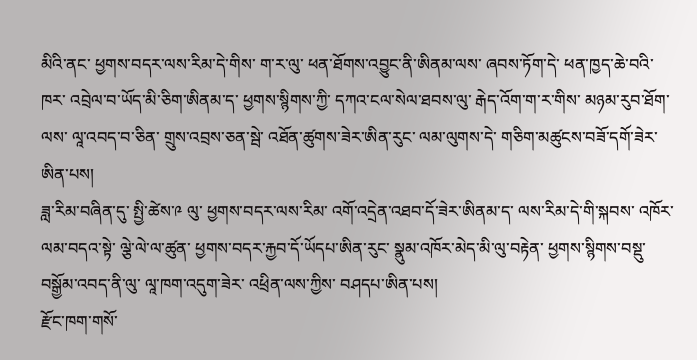མིའི་ནང་ ཕྱགས་བདར་ལས་རིམ་དེ་གིས་ ག་ར་ལུ་ ཕན་ཐོགས་འབྱུང་ནི་ཨིནམ་ལས་ ཞབས་ཏོག་དེ་ ཕན་ཁྱད་ཆེ་བའི་ཁར་ འབྲེལ་བ་ཡོད་མི་ཅིག་ཨིནམ་ད་ ཕྱགས་སྙིགས་ཀྱི་ དཀའ་ངལ་སེལ་ཐབས་ལུ་ རྒེད་འོག་ག་ར་གིས་ མཉམ་རུབ་ཐོག་ལས་ ལཱ་འབད་བ་ཅིན་ གྲུས་འབྲས་ཅན་སྦེ་ འཐོན་ཚུགས་ཟེར་ཨིན་རུང་ ལམ་ལུགས་དེ་ གཅིག་མཚུངས་བཟོ་དགོ་ཟེར་ཨིན་པས།
ཟླ་རིམ་བཞིན་དུ་ སྤྱི་ཚེས་༩ ལུ་ ཕྱགས་བདར་ལས་རིམ་ འགོ་འདྲེན་འཐབ་དོ་ཟེར་ཨིནམ་ད་ ལས་རིམ་དེ་གི་སྐབས་ འཁོར་ལམ་བདའ་སྟེ་ ལྕེ་ལེ་ལ་ཚུན་ ཕྱགས་བདར་རྐྱབ་དོ་ཡོདཔ་ཨིན་རུང་ སྣུམ་འཁོར་མེད་མི་ལུ་བརྟེན་ ཕྱགས་སྙིགས་བསྡུ་བསྒྱོམ་འབད་ནི་ལུ་ ལཱ་ཁག་འདུག་ཟེར་ འཕྲིན་ལས་ཀྱིས་ བཤདཔ་ཨིན་པས།
རྫོང་ཁག་གསོ་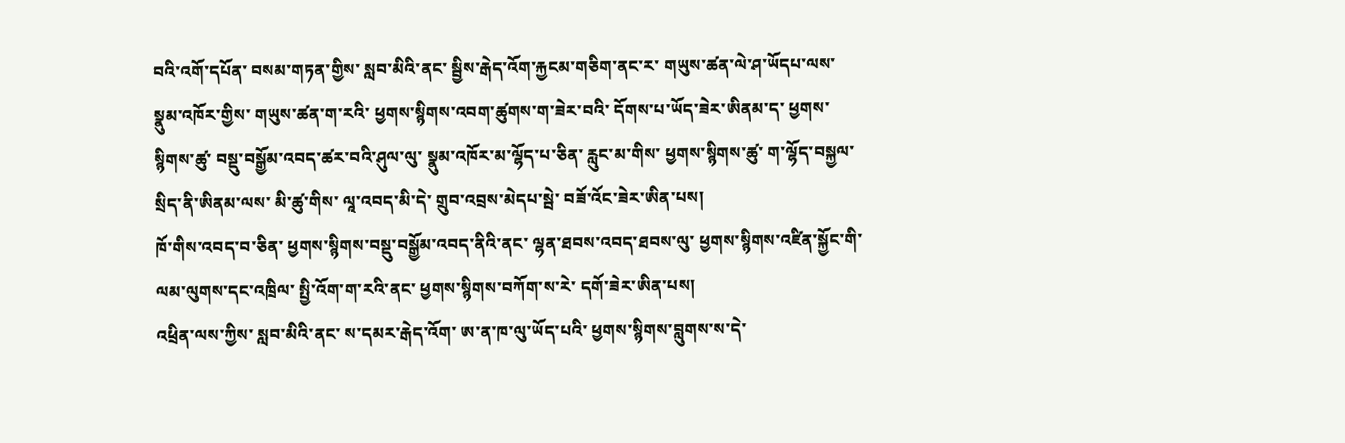བའི་འགོ་དཔོན་ བསམ་གཏན་གྱིས་ སླབ་མིའི་ནང་ སྦྱིས་རྒེད་འོག་རྐྱངམ་གཅིག་ནང་ར་ གཡུས་ཚན་ལེ་ཤ་ཡོདཔ་ལས་ སྣུམ་འཁོར་གྱིས་ གཡུས་ཚན་ག་རའི་ ཕྱགས་སྙིགས་འབག་ཚུགས་ག་ཟེར་བའི་ དོགས་པ་ཡོད་ཟེར་ཨིནམ་ད་ ཕྱགས་སྙིགས་ཚུ་ བསྡུ་བསྒྱོམ་འབད་ཚར་བའི་ཤུལ་ལུ་ སྣུམ་འཁོར་མ་ལྷོད་པ་ཅིན་ རླུང་མ་གིས་ ཕྱགས་སྙིགས་ཚུ་ ག་ལྷོད་བསྐྱལ་སྲིད་ནི་ཨིནམ་ལས་ མི་ཚུ་གིས་ ལཱ་འབད་མི་དེ་ གྲུབ་འབྲས་མེདཔ་སྦེ་ བཟོ་འོང་ཟེར་ཨིན་པས།
ཁོ་གིས་འབད་བ་ཅིན་ ཕྱགས་སྙིགས་བསྡུ་བསྒྱོམ་འབད་ནིའི་ནང་ ལྷན་ཐབས་འབད་ཐབས་ལུ་ ཕྱགས་སྙིགས་འཛིན་སྐྱོང་གི་ ལམ་ལུགས་དང་འཁྲིལ་ སྤྱི་འོག་ག་རའི་ནང་ ཕྱགས་སྙིགས་བཀོག་ས་རེ་ དགོ་ཟེར་ཨིན་པས།
འཕྲིན་ལས་ཀྱིས་ སླབ་མིའི་ནང་ ས་དམར་རྒེད་འོག་ ཨ་ན་ཁ་ལུ་ཡོད་པའི་ ཕྱགས་སྙིགས་བླུགས་ས་དེ་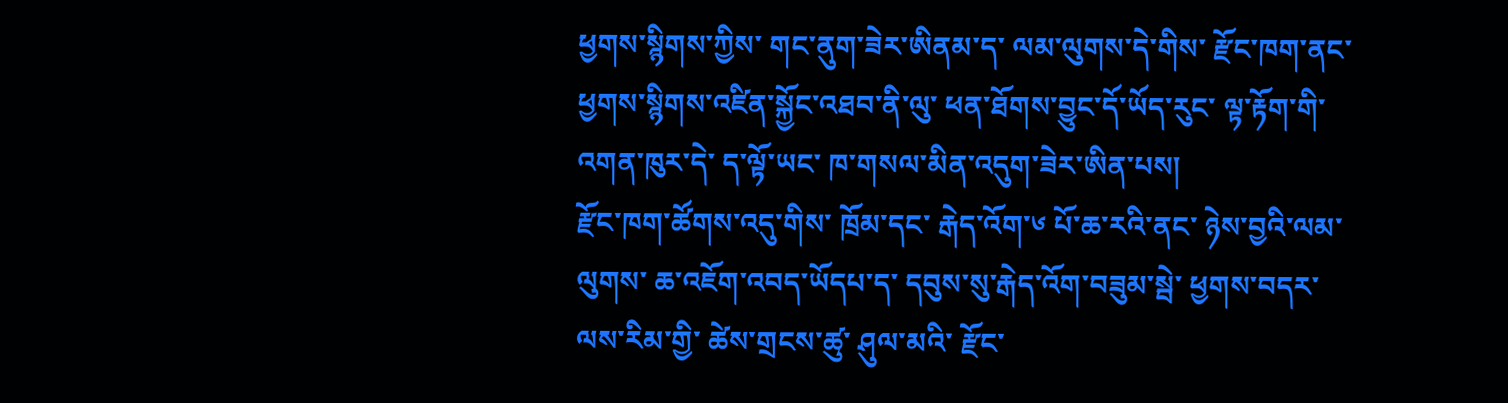ཕྱགས་སྙིགས་ཀྱིས་ གང་ནུག་ཟེར་ཨིནམ་ད་ ལམ་ལུགས་དེ་གིས་ རྫོང་ཁག་ནང་ ཕྱགས་སྙིགས་འཛིན་སྐྱོང་འཐབ་ནི་ལུ་ ཕན་ཐོགས་བྱུང་དོ་ཡོད་རུང་ ལྟ་རྟོག་གི་ འགན་ཁུར་དེ་ ད་ལྟོ་ཡང་ ཁ་གསལ་མིན་འདུག་ཟེར་ཨིན་པས།
རྫོང་ཁག་ཚོགས་འདུ་གིས་ ཁྲོམ་དང་ རྒེད་འོག་༦ པོ་ཆ་རའི་ནང་ ཉེས་བྱའི་ལམ་ལུགས་ ཆ་འཇོག་འབད་ཡོདཔ་ད་ དབུས་སུ་རྒེད་འོག་བཟུམ་སྦེ་ ཕྱགས་བདར་ལས་རིམ་གྱི་ ཚེས་གྲངས་ཚུ་ ཤུལ་མའི་ རྫོང་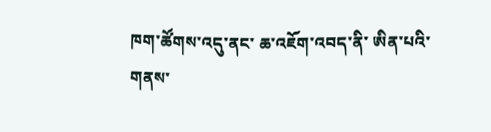ཁག་ཚོགས་འདུ་ནང་ ཆ་འཇོག་འབད་ནི་ ཨིན་པའི་གནས་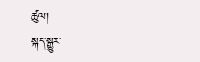ཚུལ།
སྐད་སྒྱུར་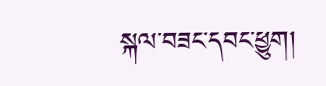སྐལ་བཟང་དབང་ཕྱུག།